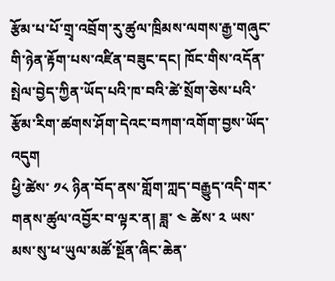རྩོམ་པ་པོ་གྲྭ་འབྲོག་རུ་ཚུལ་ཁྲིམས་ལགས་རྒྱ་གཞུང་གི་ཉེན་རྟོག་པས་འཛིན་བཟུང་དང། ཁོང་གིས་འདོན་སྤེལ་བྱེད་ཀྱིན་ཡོད་པའི་ཁ་བའི་ཚེ་སྲོག་ཅེས་པའི་རྩོམ་རིག་ཚགས་ཤོག་དེའང་བཀག་འགོག་བྱས་ཡོད་འདུག
ཕྱི་ཚེས་ ༡༨ ཉིན་བོད་ནས་གློག་ཀླད་བརྒྱུད་འདི་གར་གནས་ཚུལ་འབྱོར་བ་ལྟར་ན། ཟླ་ ༤ ཚེས་ ༢ ཡས་མས་སུ་ཕ་ཡུལ་མཚོ་སྔོན་ཞིང་ཆེན་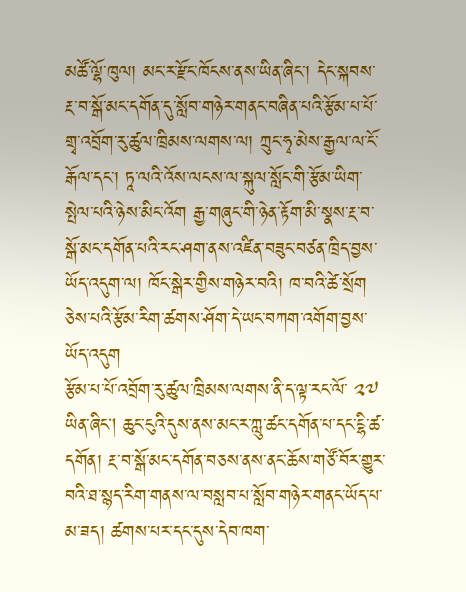མཚོ་ལྷོ་ཁུལ། མང་ར་རྫོང་ཁོངས་ནས་ཡིན་ཞིང་། དེང་སྐབས་རྔ་བ་སྒོ་མང་དགོན་དུ་སློབ་གཉེར་གནང་བཞིན་པའི་རྩོམ་པ་པོ་གྲྭ་འབྲོག་རུ་ཚུལ་ཁྲིམས་ལགས་ལ། ཀྲུང་ཧྭ་མེས་རྒྱལ་ལ་ངོ་རྒོལ་དང་། ཏཱ་ལའི་འོས་ལངས་ལ་སྐུལ་སློང་གི་རྩོམ་ཡིག་སྤེལ་པའི་ཉེས་མིང་འོག རྒྱ་གཞུང་གི་ཉེན་རྟོག་མི་སྣས་རྔ་བ་སྒོ་མང་དགོན་པའི་རང་ཤག་ནས་འཛིན་བཟུང་བཙན་ཁྲིད་བྱས་ཡོད་འདུག་ལ། ཁོང་སྒེར་གྱིས་གཉེར་བའི། ཁ་བའི་ཚེ་སྲོག ཅེས་པའི་རྩོམ་རིག་ཚགས་ཤོག་དེ་ཡང་བཀག་འགོག་བྱས་ཡོད་འདུག
རྩོམ་པ་པོ་འབྲོག་རུ་ཚུལ་ཁྲིམས་ལགས་ནི་ད་ལྟ་རང་ལོ་ ༢༧ ཡིན་ཞིང། ཆུང་ངུའི་དུས་ནས་མང་ར་ཀླུ་ཚང་དགོན་པ་དང་ངྷི་ཚ་དགོན། རྔ་བ་སྒོ་མང་དགོན་བཅས་ནས་ནང་ཆོས་གཙོ་བོར་གྱུར་བའི་ཐ་སྙད་རིག་གནས་ལ་བསླབ་པ་སློབ་གཉེར་གནང་ཡོད་པ་མ་ཟད། ཚགས་པར་དང་དུས་དེབ་ཁག་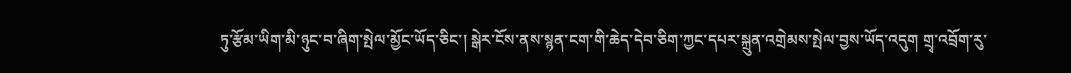ཏུ་རྩོམ་ཡིག་མི་ཉུང་བ་ཞིག་སྤེལ་མྱོང་ཡོད་ཅིང་། སྒེར་ངོས་ནས་སྙན་ངག་གི་ཆེད་དེབ་ཅིག་ཀྱང་དཔར་སྐྲུན་འགྲེམས་སྤེལ་བྱས་ཡོད་འདུག གྲྭ་འབྲོག་རུ་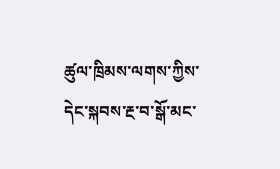ཚུལ་ཁྲིམས་ལགས་ཀྱིས་དེང་སྐབས་རྔ་བ་སྒོ་མང་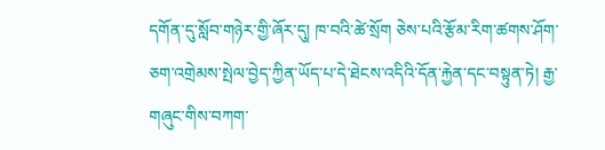དགོན་དུ་སློབ་གཉེར་གྱི་ཞོར་དུ། ཁ་བའི་ཚེ་སྲོག ཅེས་པའི་རྩོམ་རིག་ཚགས་ཤོག་ཅག་འགྲེམས་སྤེལ་བྱེད་ཀྱིན་ཡོད་པ་དེ་ཐེངས་འདིའི་དོན་རྐྱེན་དང་བསྟུན་ཏེ། རྒྱ་གཞུང་གིས་བཀག་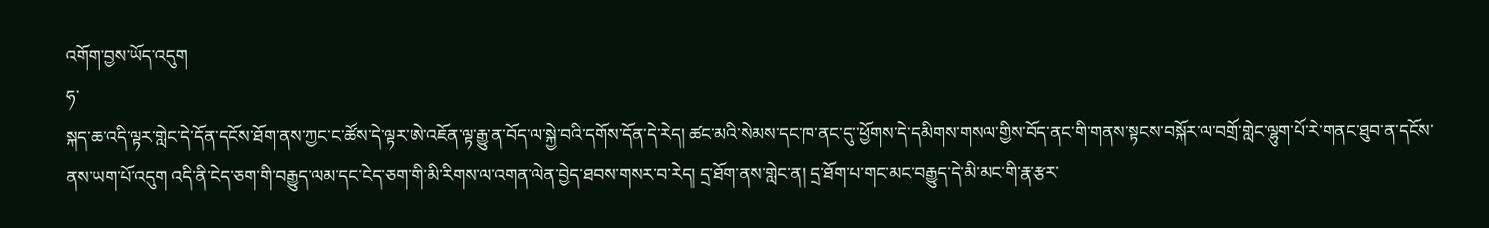འགོག་བྱས་ཡོད་འདུག
ཧ་
སྐད་ཆ་འདི་ལྟར་གླེང་དེ་དོན་དངོས་ཐོག་ནས་ཀྱང་ང་ཚོས་དེ་ལྟར་ཨེ་འཇོན་ལྟ་རྒྱུ་ན་བོད་ལ་སྐྱེ་བའི་དགོས་དོན་དེ་རེད། ཚང་མའི་སེམས་དང་ཁ་ནང་དུ་་ཕྱོགས་དེ་དམིགས་གསལ་གྱིས་བོད་ནང་གི་གནས་སྟངས་བསྐོར་ལ་བགྲོ་གླེང་ལྷུག་པོ་རེ་གནང་ཐུབ་ན་དངོས་ནས་ཡག་པོ་འདུག འདི་ནི་ངེད་ཅག་གི་བརྒྱུད་ལམ་དང་ངེད་ཅག་གི་མི་རིགས་ལ་འགན་ལེན་བྱེད་ཐབས་གསར་བ་རེད། དྲ་ཐོག་ནས་གླེང་ན། དྲ་ཐོག་པ་གང་མང་བརྒྱུད་དེ་མི་མང་གི་རྣ་རྩར་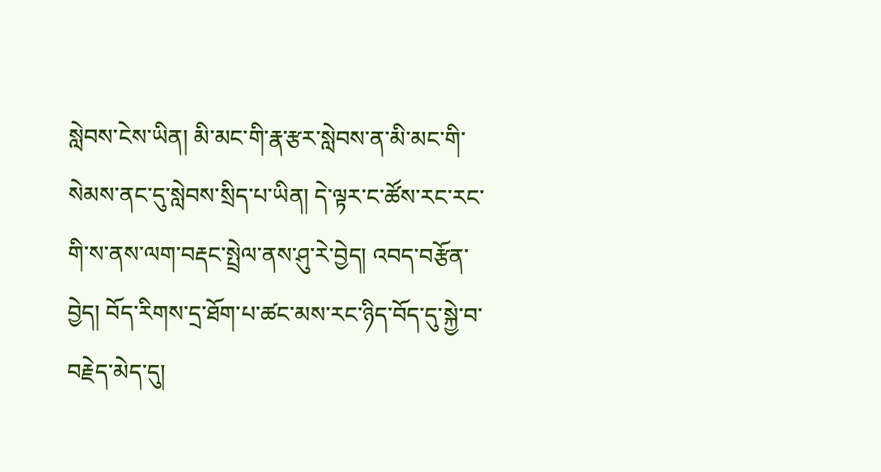སླེབས་ངེས་ཡིན། མི་མང་གི་རྣ་རྩར་སླེབས་ན་མི་མང་གི་སེམས་ནང་དུ་སླེབས་སྲིད་པ་ཡིན། དེ་ལྟར་ང་ཚོས་རང་རང་གི་ས་ནས་ལག་བརྡང་སྤྲེལ་ནས་ཤུ་རེ་བྱེད། འབད་བརྩོན་བྱེད། བོད་རིགས་དྲ་ཐོག་པ་ཚང་མས་རང་ཉིད་བོད་དུ་སྐྱེ་བ་བརྗེད་མེད་དུ།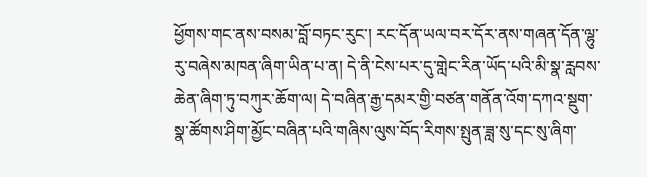ཕྱོགས་གང་ནས་བསམ་བློ་བཏང་རུང་། རང་དོན་ཡལ་བར་དོར་ནས་གཞན་དོན་ལྷུ་རུ་བཞེས་མཁན་ཞིག་ཡིན་པ་ན། དེ་ནི་ངེས་པར་དུ་གླེང་རིན་ཡོད་པའི་མི་སྣ་རླབས་ཆེན་ཞིག་ཏུ་བཀུར་ཆོག་ལ། དེ་བཞིན་རྒྱ་དམར་གྱི་བཙན་གནོན་འོག་དཀའ་སྡུག་སྣ་ཚོགས་ཤིག་མྱོང་བཞིན་པའི་གཞིས་ལུས་བོད་རིགས་སྤུན་ཟླ་སུ་དང་སུ་ཞིག་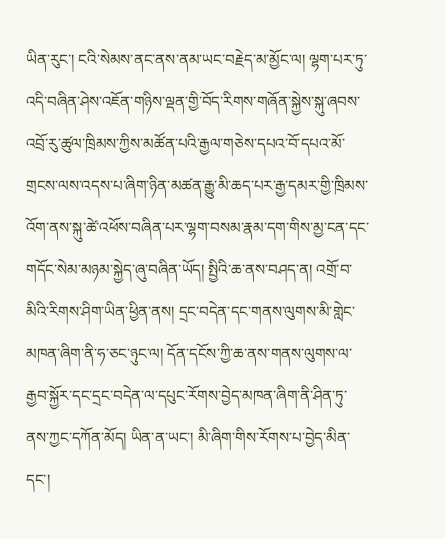ཡིན་རུང་། ངའི་སེམས་ནང་ནས་ནམ་ཡང་བརྗེད་མ་མྱོང་ལ། ལྷག་པར་ཏུ་འདི་བཞིན་ཤེས་འཇོན་གཉིས་ལྡན་གྱི་བོད་རིགས་གཞོན་སྐྱེས་སྐུ་ཞབས་འབྲོ་རུ་ཚུལ་ཁྲིམས་ཀྱིས་མཚོན་པའི་རྒྱལ་གཅེས་དཔའ་བོ་དཔའ་མོ་གྲངས་ལས་འདས་པ་ཞིག་ཉིན་མཚན་རྒྱུ་མི་ཆད་པར་རྒྱ་དམར་གྱི་ཁྲིམས་འོག་ནས་སྐུ་ཚེ་འཕོས་བཞིན་པར་ལྷག་བསམ་རྣམ་དག་གིས་མྱ་ངན་དང་གདོང་སེམ་མཉམ་སྐྱེད་ཞུ་བཞིན་ཡོད། སྤྱིའི་ཆ་ནས་བཤད་ན། འགྲོ་བ་མིའི་རིགས་ཤིག་ཡིན་ཕྱིན་ནས། དྲང་བདེན་དང་གནས་ལུགས་མི་གླེང་མཁན་ཞིག་ནི་ཧ་ཅང་ཉུང་ལ། དོན་དངོས་ཀྱི་ཆ་ནས་གནས་ལུགས་ལ་རྒྱབ་སྐྱོར་དང་དྲང་བདེན་ལ་དཔུང་རོགས་བྱེད་མཁན་ཞིག་ནི་ཤིན་ཏུ་ནས་ཀྱང་དཀོན་མོད། ཡིན་ན་ཡང་། མི་ཞིག་གིས་རོགས་པ་བྱེད་མིན་དང་།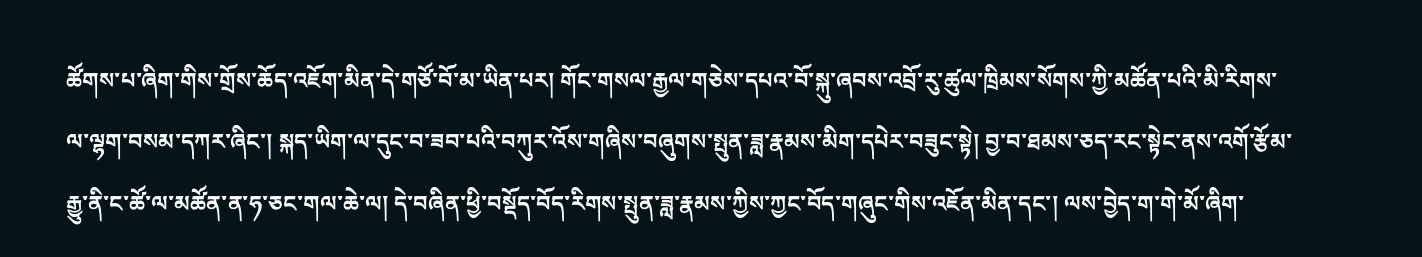ཚོགས་པ་ཞིག་གིས་གྲོས་ཆོད་འཇོག་མིན་དེ་གཙོ་བོ་མ་ཡིན་པར། གོང་གསལ་རྒྱལ་གཅེས་དཔའ་བོ་སྐུ་ཞབས་འབྲོ་རུ་ཚུལ་ཁྲིམས་སོགས་ཀྱི་མཚོན་པའི་མི་རིགས་ལ་ལྷག་བསམ་དཀར་ཞིང་། སྐད་ཡིག་ལ་དུང་བ་ཟབ་པའི་བཀུར་འོས་གཞིས་བཞུགས་སྤུན་ཟླ་རྣམས་མིག་དཔེར་བཟུང་སྟེ། བྱ་བ་ཐམས་ཅད་རང་སྟེང་ནས་འགོ་རྩོམ་རྒྱུ་ནི་ང་ཚོ་ལ་མཚོན་ན་ཧ་ཅང་གལ་ཆེ་ལ། དེ་བཞིན་ཕྱི་བསྡོད་བོད་རིགས་སྤུན་ཟླ་རྣམས་ཀྱིས་ཀྱང་བོད་གཞུང་གིས་འཇོན་མིན་དང་། ལས་བྱེད་ག་གེ་མོ་ཞིག་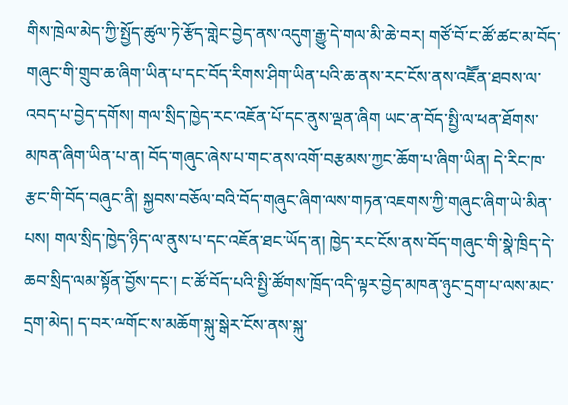གིས་ཁྲེལ་མེད་ཀྱི་སྤྱོད་ཚུལ་ཏེ་རྩོད་གླེང་བྱེད་ནས་འདུག་རྒྱུ་དེ་གལ་མི་ཆེ་བར། གཙོ་བོ་ང་ཚོ་ཚང་མ་བོད་གཞུང་གི་གྲུབ་ཆ་ཞིག་ཡིན་པ་དང་བོད་རིགས་ཤིག་ཡིན་པའི་ཆ་ནས་རང་ངོས་ནས་འཇཽན་ཐབས་ལ་འབད་པ་བྱེད་དགོས། གལ་སྲིད་ཁྱེད་རང་འཇོན་པོ་དང་ནུས་ལྡན་ཞིག ཡང་ན་བོད་སྤྱི་ལ་ཕན་ཐོགས་མཁན་ཞིག་ཡིན་པ་ན། བོད་གཞུང་ཞེས་པ་གང་ནས་འགོ་བརྩམས་ཀྱང་ཆོག་པ་ཞིག་ཡིན། དེ་རིང་ཁ་རྩང་གི་བོད་བཞུང་ནི། སྐྱབས་བཅོལ་བའི་བོད་གཞུང་ཞིག་ལས་གཏན་འཇགས་ཀྱི་གཞུང་ཞིག་ཡེ་མིན་པས། གལ་སྲིད་ཁྱེད་ཉིད་ལ་ནུས་པ་དང་འཇོན་ཐང་ཡོད་ན། ཁྱེད་རང་ངོས་ནས་བོད་གཞུང་གི་སྣེ་ཁྲིད་དེ་ཆབ་སྲིད་ལམ་སྟོན་བྱོས་དང་། ང་ཚོ་བོད་པའི་སྤྱི་ཚོགས་ཁྲོད་འདི་ལྟར་བྱེད་མཁན་ཉུང་དྲག་པ་ལས་མང་དྲག་མེད། ད་བར་ྋགོང་ས་མཆོག་སྐུ་སྒེར་ངོས་ནས་སྐུ་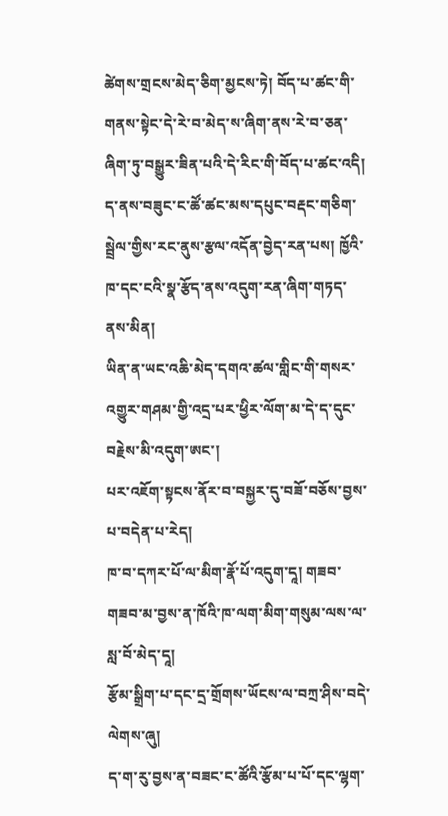ཚེགས་གྲངས་མེད་ཅིག་མྱངས་ཏེ། བོད་པ་ཚང་གི་གནས་སྟེང་དེ་རེ་བ་མེད་ས་ཞིག་ནས་རེ་བ་ཅན་ཞིག་ཏུ་བསྒྱུར་ཟིན་པའི་དེ་རིང་གི་བོད་པ་ཚང་འདི། ད་ནས་བཟུང་ང་ཚོ་ཚང་མས་དཔུང་བརྡང་གཅིག་སྦྲེལ་གྱིས་རང་ནུས་རྩལ་འདོན་བྱེད་རན་པས། ཁྱོའི་ཁ་དང་ངའི་སྣ་རྩོད་ནས་འདུག་རན་ཞིག་གཏད་ནས་མིན།
ཡིན་ན་ཡང་འཆི་མེད་དགའ་ཚལ་གླིང་གི་གསར་འགྱུར་གཤམ་གྱི་འདྲ་པར་ཕྱིར་ལོག་མ་དེ་ད་དུང་བརྗེས་མི་འདུག་ཨང་།
པར་འཇོག་སྟངས་ནོར་བ་བསྐྱར་དུ་བཟོ་བཅོས་བྱས་པ་བདེན་པ་རེད།
ཁ་བ་དཀར་པོ་ལ་མིག་རྣོ་པོ་འདུག་དཱ། གཟབ་གཟབ་མ་བྱས་ན་ཁོའི་ཁ་ལག་མིག་གསུམ་ལས་ལ་སླ་བོ་མེད་དཱ།
རྩོམ་སྒྲིག་པ་དང་དྲ་གྲོགས་ཡོངས་ལ་བཀྲ་ཤིས་བདེ་ལེགས་ཞུ།
ད་ག་རུ་བྱས་ན་བཟང་ང་ཚོའི་རྩོམ་པ་པོ་དང་ལྷག་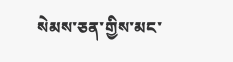སེམས་ཅན་གྱིས་མང་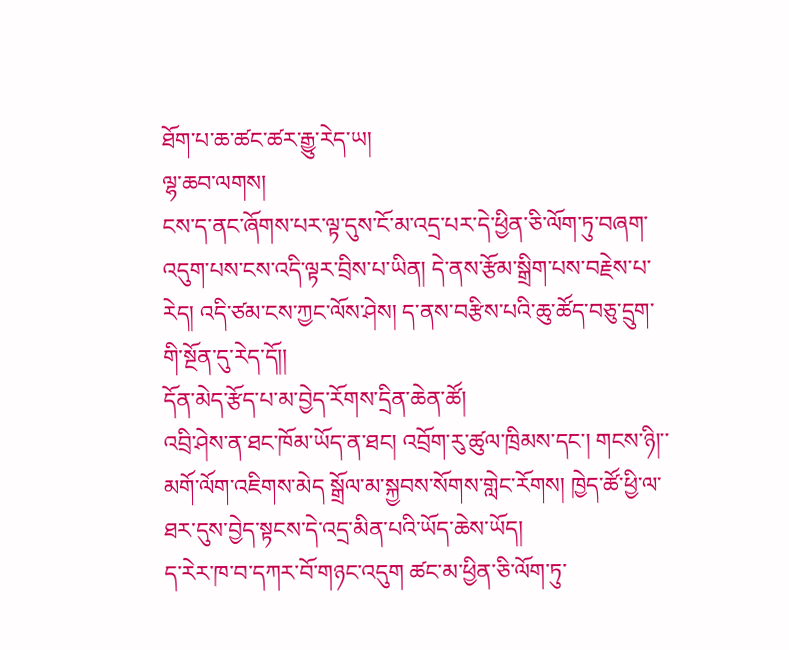ཐོག་པ་ཆ་ཚང་ཚར་རྒྱུ་རེད་ཡ།
ལྷ་ཆབ་ལགས།
ངས་ད་ནང་ཞོགས་པར་ལྟ་དུས་ངོ་མ་འདྲ་པར་དེ་ཕྱིན་ཅི་ལོག་ཏུ་བཞག་འདུག་པས་ངས་འདི་ལྟར་བྲིས་པ་ཡིན། དེ་ནས་རྩོམ་སྒྲིག་པས་བརྗེས་པ་རེད། འདི་ཙམ་ངས་ཀྱང་ལོས་ཤེས། ད་ནས་བརྩིས་པའི་ཆུ་ཚོད་བཅུ་དྲུག་གི་སྔོན་དུ་རེད་དོ།།
དོན་མེད་རྩོད་པ་མ་བྱེད་རོགས་དྲིན་ཆེན་ཚོ།
འབྲི་ཤེས་ན་ཐང་ཁོམ་ཡོད་ན་ཐང། འབྲོག་རུ་ཚུལ་ཁྲིམས་དང་། གངས་ཉི།་་མགོ་ལོག་འཇིགས་མེད སྒྲོལ་མ་སྐྱབས་སོགས་གླེང་རོགས། ཁྱེད་ཚོ་ཕྱི་ལ་ཐར་དུས་བྱེད་སྟངས་དེ་འདྲ་མིན་པའི་ཡོད་ཆེས་ཡོད།
ད་རེར་ཁ་བ་དཀར་བོ་གཉང་འདུག ཚང་མ་ཕྱིན་ཅི་ལོག་ཏུ་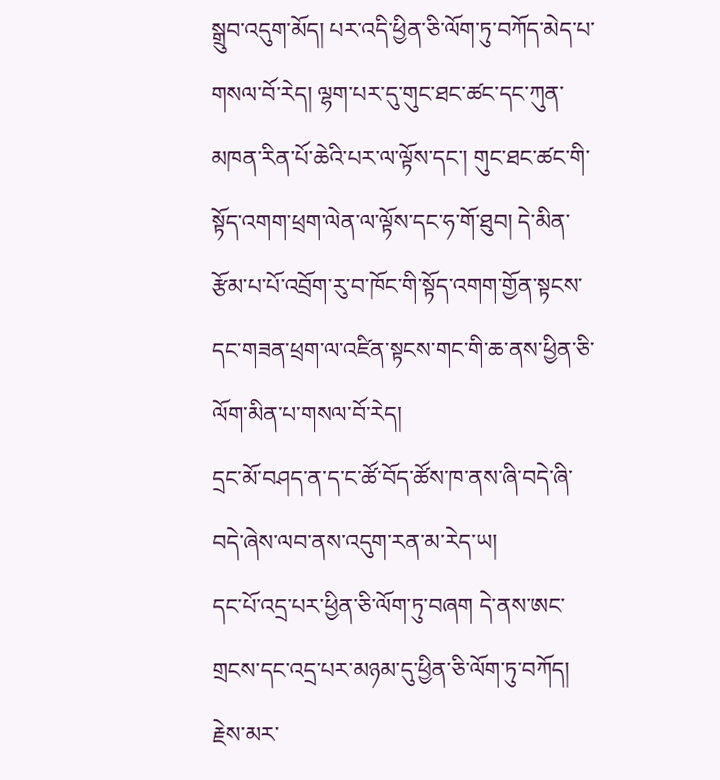སྒྲུབ་འདུག་མོད། པར་འདི་ཕྱིན་ཅི་ལོག་ཏུ་བཀོད་མེད་པ་གསལ་བོ་རེད། ལྷག་པར་དུ་གུང་ཐང་ཚང་དང་ཀུན་མཁན་རིན་པོ་ཆེའི་པར་ལ་ལྟོས་དང་། གུང་ཐང་ཚང་གི་སྟོད་འགག་ཕྲག་ལེན་ལ་ལྟོས་དང་ཧ་གོ་ཐུབ། དེ་མིན་རྩོམ་པ་པོ་འབྲོག་རུ་བ་ཁོང་གི་སྟོད་འགག་གྱོན་སྟངས་དང་གཟན་ཕྲག་ལ་འཛིན་སྟངས་གང་གི་ཆ་ནས་ཕྱིན་ཅི་ལོག་མིན་པ་གསལ་བོ་རེད།
དྲང་མོ་བཤད་ན་ད་ང་ཚོ་བོད་ཚོས་ཁ་ནས་ཞི་བདེ་ཞི་བདེ་ཞེས་ལབ་ནས་འདུག་རན་མ་རེད་ཡ།
དང་པོ་འདྲ་པར་ཕྱིན་ཅི་ལོག་ཏུ་བཞག དེ་ནས་ཨང་གྲངས་དང་འདྲ་པར་མཉམ་དུ་ཕྱིན་ཅི་ལོག་ཏུ་བཀོད། རྗེས་མར་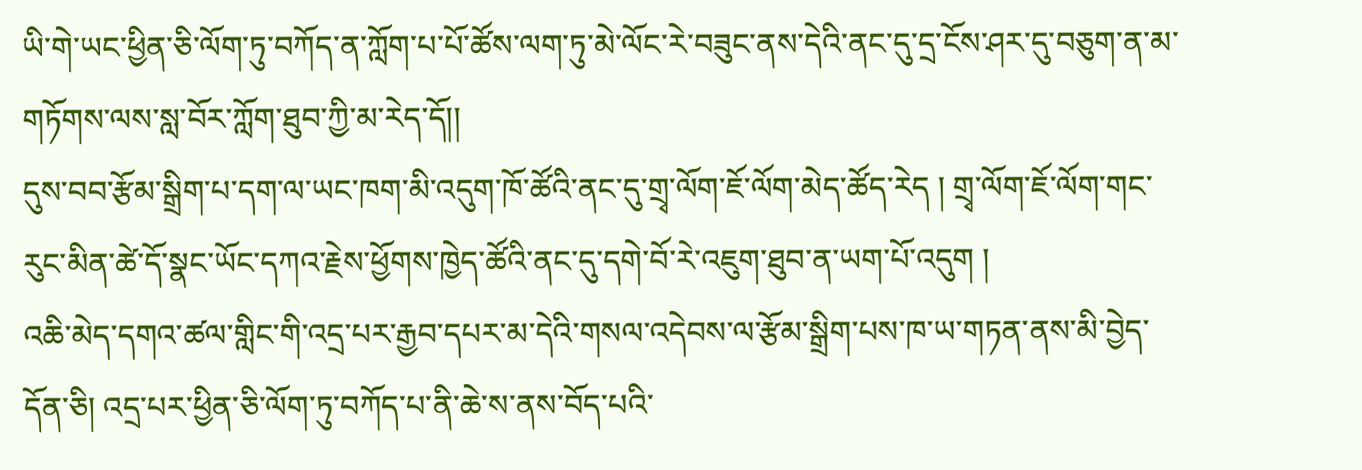ཡི་གེ་ཡང་ཕྱིན་ཅི་ལོག་ཏུ་བཀོད་ན་ཀློག་པ་པོ་ཚོས་ལག་ཏུ་མེ་ལོང་རེ་བཟུང་ནས་དེའི་ནང་དུ་དྲ་ངོས་ཤར་དུ་བཅུག་ན་མ་གཏོགས་ལས་སླ་བོར་ཀློག་ཐུབ་ཀྱི་མ་རེད་དོ།།
དུས་བབ་རྩོམ་སྒྲིག་པ་དག་ལ་ཡང་ཁག་མི་འདུག་ཁོ་ཚོའི་ནང་དུ་གྲྭ་ལོག་ཇོ་ལོག་མེད་ཚོད་རེད ། གྲྭ་ལོག་ཇོ་ལོག་གང་རུང་མིན་ཚེ་དོ་སྣང་ཡོང་དཀའ་རྗེས་ཕྱོགས་ཁྱེད་ཚོའི་ནང་དུ་དགེ་བོ་རེ་འཇུག་ཐུབ་ན་ཡག་པོ་འདུག །
འཆི་མེད་དགའ་ཚལ་གླིང་གི་འདྲ་པར་རྒྱབ་དཔར་མ་དེའི་གསལ་འདེབས་ལ་རྩོམ་སྒྲིག་པས་ཁ་ཡ་གཏན་ནས་མི་བྱེད་དོན་ཅི། འདྲ་པར་ཕྱིན་ཅི་ལོག་ཏུ་བཀོད་པ་ནི་ཆེ་ས་ནས་བོད་པའི་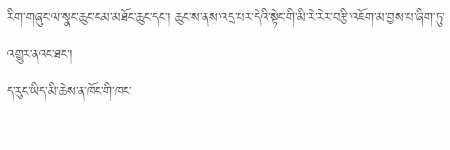རིག་གཞུང་ལ་སྣང་ཆུང་ངམ་མཐོང་ཆུང་དང་། ཆུང་ས་ནས་འདྲ་པར་དེའི་སྟེང་གི་མི་རེ་རེར་བརྩི་འཇོག་མ་བྱས་པ་ཞིག་ཏུ་འགྱུར་ནའང་ཐང་།
ད་རུང་ཡིད་མི་ཆེས་ན་ཁོང་གི་ཁང་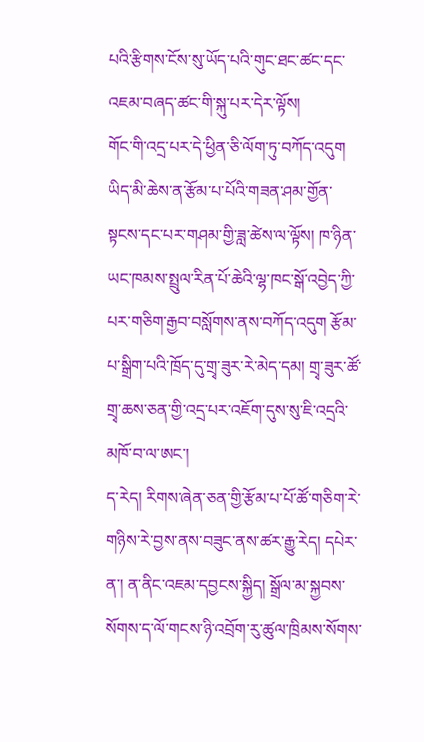པའི་རྩིགས་ངོས་སུ་ཡོད་པའི་གུང་ཐང་ཚང་དང་འཇམ་བཞད་ཚང་གི་སྐུ་པར་དེར་ལྟོས།
གོང་གི་འདྲ་པར་དེ་ཕྱིན་ཅི་ལོག་ཏུ་བཀོད་འདུག ཡིད་མི་ཆེས་ན་རྩོམ་པ་པོའི་གཟན་ཤམ་གྱོན་སྟངས་དང་པར་གཤམ་གྱི་ཟླ་ཚེས་ལ་ལྟོས། ཁ་ཉིན་ཡང་ཁམས་སྤྲུལ་རིན་པོ་ཆེའི་ལྷ་ཁང་སྒོ་འབྱེད་ཀྱི་པར་གཅིག་རྒྱབ་བསློགས་ནས་བཀོད་འདུག རྩོམ་པ་སྒྲིག་པའི་ཁྲོད་དུ་གྲྭ་ཟུར་རེ་མེད་དམ། གྲྭ་ཟུར་ཚོ་གྲྭ་ཆས་ཅན་གྱི་འདྲ་པར་འཇོག་དུས་སུ་ཇི་འདྲའི་མཁོ་བ་ལ་ཨང་།
ད་རེད། རིགས་ཞེན་ཅན་གྱི་རྩོམ་པ་པོ་ཚོ་གཅིག་རེ་གཉིས་རེ་བྱས་ནས་བཟུང་ནས་ཚར་རྒྱུ་རེད། དཔེར་ན་། ན་ནིང་འཇམ་དབྱངས་སྐྱིད། སྒྲོལ་མ་སྐྱབས་སོགས་ད་ལོ་གངས་ཉི་འབྲོག་རུ་ཚུལ་ཁྲིམས་སོགས་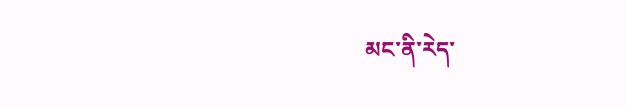མང་ནི་རེད་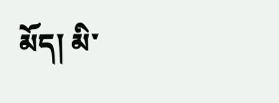མོད། མི་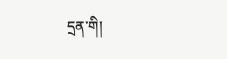དྲན་གི།